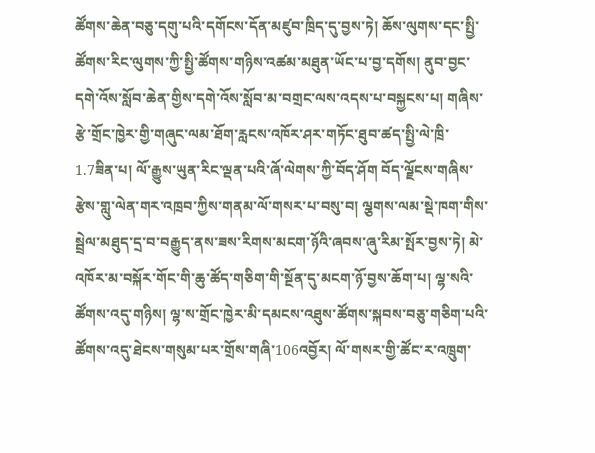ཚོགས་ཆེན་བཅུ་དགུ་པའི་དགོངས་དོན་མཛུབ་ཁྲིད་དུ་བྱས་ཏེ། ཆོས་ལུགས་དང་སྤྱི་ཚོགས་རིང་ལུགས་ཀྱི་སྤྱི་ཚོགས་གཉིས་འཚམ་མཐུན་ཡོང་པ་བྱ་དགོས། ནུབ་བྱང་དགེ་འོས་སློབ་ཆེན་གྱིས་དགེ་འོས་སློབ་མ་བགྲང་ལས་འདས་པ་བསྐྱངས་པ། གཞིས་རྩེ་གྲོང་ཁྱེར་གྱི་གཞུང་ལམ་ཐོག་རླངས་འཁོར་ཤར་གཏོང་ཐུབ་ཚད་སྤྱི་ལེ་ཁྲི་1.7ཟིན་པ། ལོ་རྒྱུས་ཡུན་རིང་ལྡན་པའི་ཞོ་ལེགས་ཀྱི་བོད་ཤོག བོད་ལྗོངས་གཞིས་རྩེས་གླུ་ལེན་གར་འཁྲབ་ཀྱིས་གནམ་ལོ་གསར་པ་བསུ་བ། ལྕགས་ལམ་སྡེ་ཁག་གིས་སྦྲེལ་མཐུད་དྲ་བ་བརྒྱུད་ནས་ཟས་རིགས་མངག་ཉོའི་ཞབས་ཞུ་རིམ་སྤོར་བྱས་ཏེ། མེ་འཁོར་མ་བསྐོར་གོང་གི་ཆུ་ཚོད་གཅིག་གི་སྔོན་དུ་མངག་ཉོ་བྱས་ཆོག་པ། ལྷ་སའི་ཚོགས་འདུ་གཉིས། ལྷ་ས་གྲོང་ཁྱེར་མི་དམངས་འཐུས་ཚོགས་སྐབས་བཅུ་གཅིག་པའི་ཚོགས་འདུ་ཐེངས་གསུམ་པར་གྲོས་གཞི་106འབྱོར། ལོ་གསར་གྱི་ཚོང་ར་འཁྲུག་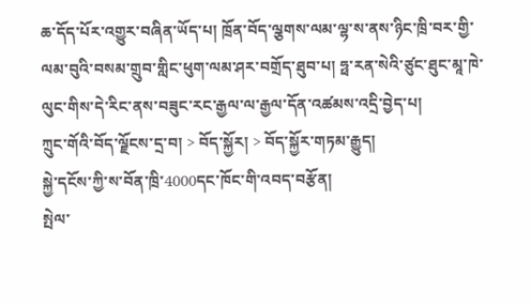ཆ་དོད་པོར་འགྱུར་བཞིན་ཡོད་པ། ཁྲོན་བོད་ལྕགས་ལམ་ལྷ་ས་ནས་ཉིང་ཁྲི་བར་གྱི་ལམ་བུའི་བསམ་གྲུབ་གླིང་ཕུག་ལམ་ཤར་བགྲོད་ཐུབ་པ། ཧྥ་རན་སེའི་ཙུང་ཐུང་མཱ་ཁེ་ལུང་གིས་དེ་རིང་ནས་བཟུང་རང་རྒྱལ་ལ་རྒྱལ་དོན་འཚམས་འདྲི་བྱེད་པ།
ཀྲུང་གོའི་བོད་ལྗོངས་དྲ་བ། > བོད་སྐྱོར། > བོད་སྐྱོར་གཏམ་རྒྱུད།
སྐྱེ་དངོས་ཀྱི་ས་བོན་ཁྲི་4000དང་ཁོང་གི་འབད་བརྩོན།
སྤེལ་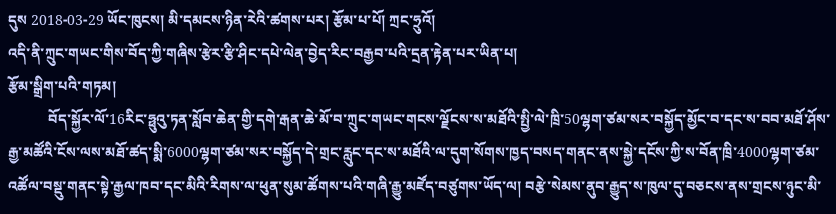དུས 2018-03-29 ཡོང་ཁུངས། མི་དམངས་ཉིན་རེའི་ཚགས་པར། རྩོམ་པ་པོ། ཀྲང་ཧྲུའོ།
འདི་ནི་ཀྲུང་གཡང་གིས་བོད་ཀྱི་གཞིས་རྩེར་རྩི་ཤིང་དཔེ་ལེན་བྱེད་རིང་བརྒྱབ་པའི་དྲན་རྟེན་པར་ཡིན་པ།
རྩོམ་སྒྲིག་པའི་གཏམ།
           བོད་སྐྱོར་ལོ་16རིང་ཧྥུའུ་ཏན་སློབ་ཆེན་གྱི་དགེ་རྒན་ཆེ་མོ་བ་ཀྲུང་གཡང་གངས་ལྗོངས་ས་མཐོའི་སྤྱི་ལེ་ཁྲི་50ལྷག་ཙམ་སར་བསྐྱོད་མྱོང་བ་དང་ས་བབ་མཐོ་ཤོས་རྒྱ་མཚོའི་ངོས་ལས་མཐོ་ཚད་སྨི་6000ལྷག་ཙམ་སར་བསྐྱོད་དེ་གྲང་རླུང་དང་ས་མཐོའི་ལ་དུག་སོགས་ཁྱད་བསད་གནང་ནས་སྐྱེ་དངོས་ཀྱི་ས་བོན་ཁྲི་4000ལྷག་ཙམ་འཚོལ་བསྡུ་གནང་སྟེ་རྒྱལ་ཁབ་དང་མིའི་རིགས་ལ་ཕུན་སུམ་ཚོགས་པའི་གཞི་རྒྱུ་མཛོད་བཙུགས་ཡོད་ལ། བརྩེ་སེམས་ནུབ་རྒྱུད་ས་ཁུལ་དུ་བཅངས་ནས་གྲངས་ཉུང་མི་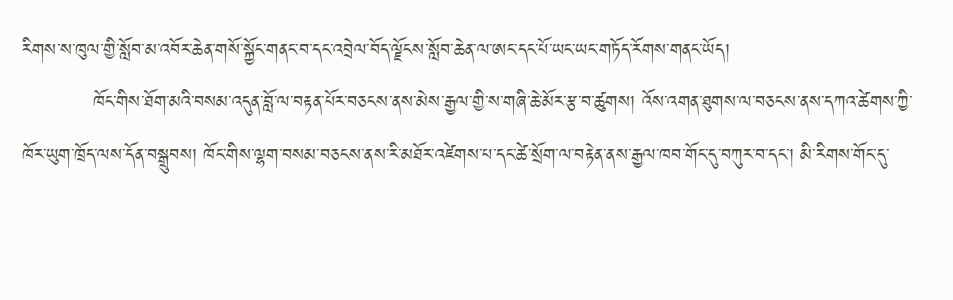རིགས་ས་ཁུལ་གྱི་སློབ་མ་འབོར་ཆེན་གསོ་སྐྱོང་གནང་བ་དང་འབྲེལ་བོད་ལྗོངས་སློབ་ཆེན་ལ་ཨང་དང་པོ་ཡང་ཡང་གཏོད་རོགས་གནང་ཡོད།
           ཁོང་གིས་ཐོག་མའི་བསམ་འདུན་བློ་ལ་བརྟན་པོར་བཅངས་ནས་མེས་རྒྱལ་གྱི་ས་གཞི་ཆེ་མོར་རྩ་བ་ཚུགས། འོས་འགན་ཐུགས་ལ་བཅངས་ནས་དཀའ་ཚེགས་ཀྱི་ཁོར་ཡུག་ཁྲོད་ལས་དོན་བསྒྲུབས། ཁོང་གིས་ལྷག་བསམ་བཅངས་ནས་རི་མཐོར་འཛེགས་པ་དང་ཚེ་སྲོག་ལ་བརྟེན་ནས་རྒྱལ་ཁབ་གོང་དུ་བཀུར་བ་དང་། མི་རིགས་གོང་དུ་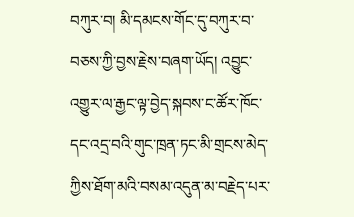བཀུར་བ། མི་དམངས་གོང་དུ་བཀུར་བ་བཅས་ཀྱི་བྱས་རྗེས་བཞག་ཡོད། འབྱུང་འགྱུར་ལ་རྒྱང་ལྟ་བྱེད་སྐབས་ང་ཚོར་ཁོང་དང་འདྲ་བའི་གུང་ཁྲན་ཏང་མི་གྲངས་མེད་ཀྱིས་ཐོག་མའི་བསམ་འདུན་མ་བརྗེད་པར་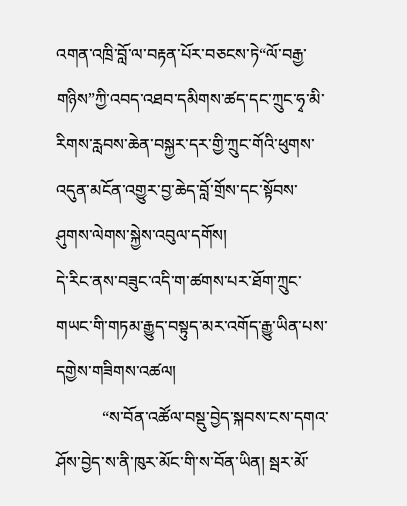འགན་འཁྲི་བློ་ལ་བརྟན་པོར་བཅངས་ཏེ“ལོ་བརྒྱ་གཉིས”ཀྱི་འབད་འཐབ་དམིགས་ཚད་དང་ཀྲུང་ཧྭ་མི་རིགས་རླབས་ཆེན་བསྐྱར་དར་གྱི་ཀྲུང་གོའི་ཕུགས་འདུན་མངོན་འགྱུར་བྱ་ཆེད་བློ་གྲོས་དང་སྟོབས་ཤུགས་ལེགས་སྐྱེས་འབུལ་དགོས།
དེ་རིང་ནས་བཟུང་འདི་ག་ཚགས་པར་ཐོག་ཀྲུང་གཡང་གི་གཏམ་རྒྱུད་བསྟུད་མར་འགོད་རྒྱུ་ཡིན་པས་དགྱེས་གཟིགས་འཚལ།
           “ས་བོན་འཚོལ་བསྡུ་བྱེད་སྐབས་ངས་དགའ་ཤོས་བྱེད་ས་ནི་ཁུར་མོང་གི་ས་བོན་ཡིན། སྦར་མོ་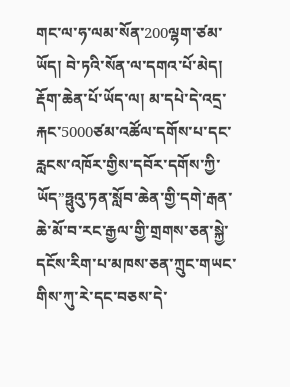གང་ལ་ཧ་ལམ་སོན་200ལྷག་ཙམ་ཡོད། བེ་ཏའི་སོན་ལ་དགའ་པོ་མེད། རྡོག་ཆེན་པོ་ཡོད་ལ། མ་དཔེ་དེ་འདྲ་རྐང་5000ཙམ་འཚོལ་དགོས་པ་དང་རླངས་འཁོར་གྱིས་དབོར་དགོས་ཀྱི་ཡོད”ཧྥུའུ་ཏན་སློབ་ཆེན་གྱི་དགེ་རྒན་ཆེ་མོ་བ་རང་རྒྱལ་གྱི་གྲགས་ཅན་སྐྱེ་དངོས་རིག་པ་མཁས་ཅན་ཀྲུང་གཡང་གིས་ཀུ་རེ་དང་བཅས་དེ་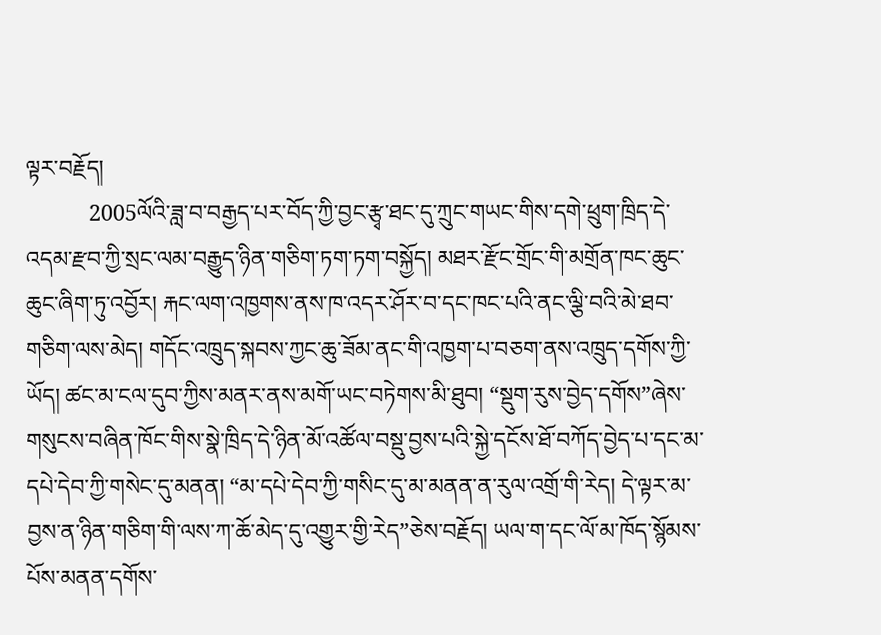ལྟར་བརྗོད།
           2005ལོའི་ཟླ་བ་བརྒྱད་པར་བོད་ཀྱི་བྱང་རྩྭ་ཐང་དུ་ཀྲུང་གཡང་གིས་དགེ་ཕྲུག་ཁྲིད་དེ་འདམ་རྫབ་ཀྱི་སྲང་ལམ་བརྒྱུད་ཉིན་གཅིག་ཏག་ཏག་བསྐྱོད། མཐར་རྫོང་གྲོང་གི་མགྲོན་ཁང་ཆུང་ཆུང་ཞིག་ཏུ་འབྱོར། རྐང་ལག་འཁྱགས་ནས་ཁ་འདར་ཤོར་བ་དང་ཁང་པའི་ནང་ལྕི་བའི་མེ་ཐབ་གཅིག་ལས་མེད། གདོང་འཁྲུད་སྐབས་ཀྱང་ཆུ་ཟོམ་ནང་གི་འཁྱག་པ་བཅག་ནས་འཁྲུད་དགོས་ཀྱི་ཡོད། ཚང་མ་ངལ་དུབ་ཀྱིས་མནར་ནས་མགོ་ཡང་བཏེགས་མི་ཐུབ། “སྡུག་རུས་བྱེད་དགོས”ཞེས་གསུངས་བཞིན་ཁོང་གིས་སྣེ་ཁྲིད་དེ་ཉིན་མོ་འཚོལ་བསྡུ་བྱས་པའི་སྐྱེ་དངོས་ཐོ་བཀོད་བྱེད་པ་དང་མ་དཔེ་དེབ་ཀྱི་གསེང་དུ་མནན། “མ་དཔེ་དེབ་ཀྱི་གསིང་དུ་མ་མནན་ན་རུལ་འགྲོ་གི་རེད། དེ་ལྟར་མ་བྱས་ན་ཉིན་གཅིག་གི་ལས་ཀ་ཆོ་མེད་དུ་འགྱུར་གྱི་རེད”ཅེས་བརྗོད། ཡལ་ག་དང་ལོ་མ་ཁོད་སྙོམས་པོས་མནན་དགོས་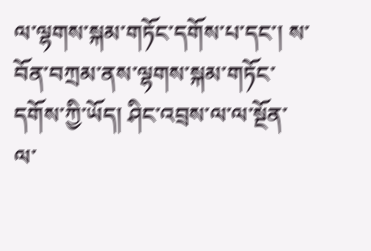ལ་ལྷགས་སྐམ་གཏོང་དགོས་པ་དང་། ས་བོན་བཀྲམ་ནས་ལྷགས་སྐམ་གཏོང་དགོས་ཀྱི་ཡོད། ཤིང་འབྲས་ལ་ལ་སྔོན་ལ་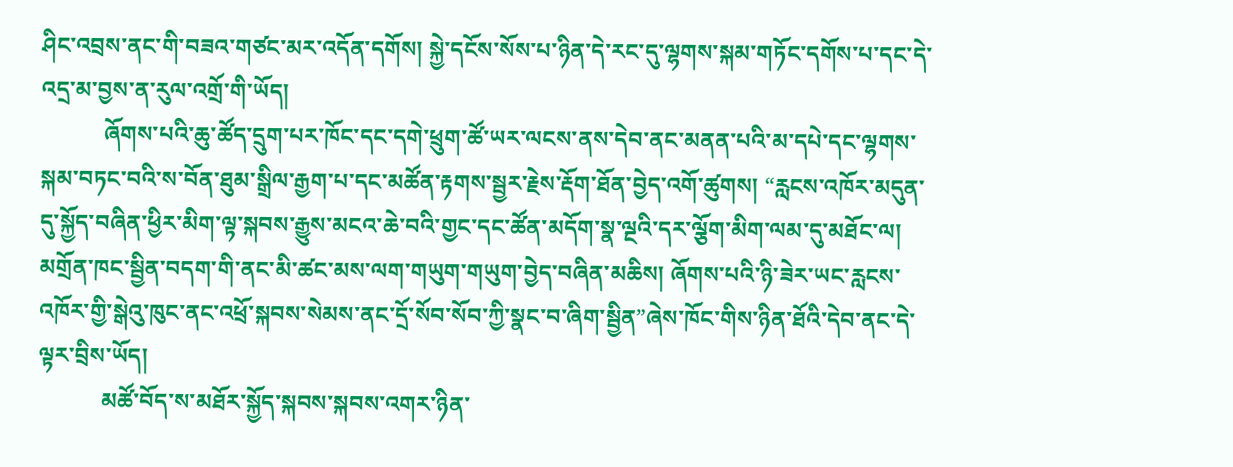ཤིང་འབྲས་ནང་གི་བཟའ་གཙང་མར་འདོན་དགོས། སྐྱེ་དངོས་སོས་པ་ཉིན་དེ་རང་དུ་ལྷགས་སྐམ་གཏོང་དགོས་པ་དང་དེ་འདྲ་མ་བྱས་ན་རུལ་འགྲོ་གི་ཡོད།
           ཞོགས་པའི་ཆུ་ཚོད་དྲུག་པར་ཁོང་དང་དགེ་ཕྲུག་ཚོ་ཡར་ལངས་ནས་དེབ་ནང་མནན་པའི་མ་དཔེ་དང་ལྷགས་སྐམ་བཏང་བའི་ས་བོན་ཐུམ་སྒྲིལ་རྒྱག་པ་དང་མཚོན་རྟགས་སྦྱར་རྗེས་རྡོག་ཐོན་བྱེད་འགོ་ཚུགས། “རླངས་འཁོར་མདུན་དུ་སྐྱོད་བཞིན་ཕྱིར་མིག་ལྟ་སྐབས་རྒྱུས་མངའ་ཆེ་བའི་གྱང་དང་ཚོན་མདོག་སྣ་ལྔའི་དར་ལྕོག་མིག་ལམ་དུ་མཐོང་ལ། མགྲོན་ཁང་སྦྱིན་བདག་གི་ནང་མི་ཚང་མས་ལག་གཡུག་གཡུག་བྱེད་བཞིན་མཆིས། ཞོགས་པའི་ཉི་ཟེར་ཡང་རླངས་འཁོར་གྱི་སྒེའུ་ཁུང་ནང་འཕྲོ་སྐབས་སེམས་ནང་དྲོ་སོབ་སོབ་ཀྱི་སྣང་བ་ཞིག་སྦྱིན”ཞེས་ཁོང་གིས་ཉིན་ཐོའི་དེབ་ནང་དེ་ལྟར་བྲིས་ཡོད།
           མཚོ་བོད་ས་མཐོར་སྐྱོད་སྐབས་སྐབས་འགར་ཉིན་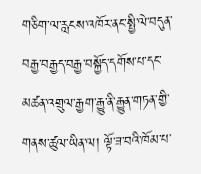གཅིག་ལ་རླངས་འཁོར་ནང་སྤྱི་ལེ་བདུན་བརྒྱ་བརྒྱད་བརྒྱ་བསྐྱོད་དགོས་པ་དང་མཚན་འགྲུལ་རྒྱག་རྒྱུ་ནི་རྒྱུན་གཏན་གྱི་གནས་ཚུལ་ཡིན་ལ། ལྟོ་ཟ་བའི་ཁོམ་པ་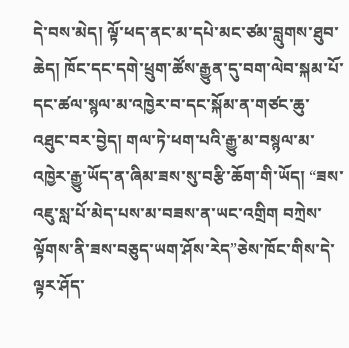དེ་བས་མེད། ལྟོ་ཕད་ནང་མ་དཔེ་མང་ཙམ་བླུགས་ཐུབ་ཆེད། ཁོང་དང་དགེ་ཕྲུག་ཚོས་རྒྱུན་དུ་བག་ལེབ་སྐམ་པོ་དང་ཚལ་སྙལ་མ་འཁྱེར་བ་དང་སྐོམ་ན་གཙང་ཆུ་འཐུང་བར་བྱེད། གལ་ཏེ་ཕག་པའི་རྒྱུ་མ་བསྙལ་མ་འཁྱེར་རྒྱུ་ཡོད་ན་ཞིམ་ཟས་སུ་བརྩི་ཆོག་གི་ཡོད། “ཟས་འཇུ་སླ་པོ་མེད་པས་མ་བཟས་ན་ཡང་འགྲིག བཀྲེས་ལྟོགས་ནི་ཟས་བཅུད་ཡག་ཤོས་རེད”ཅེས་ཁོང་གིས་དེ་ལྟར་ཤོད་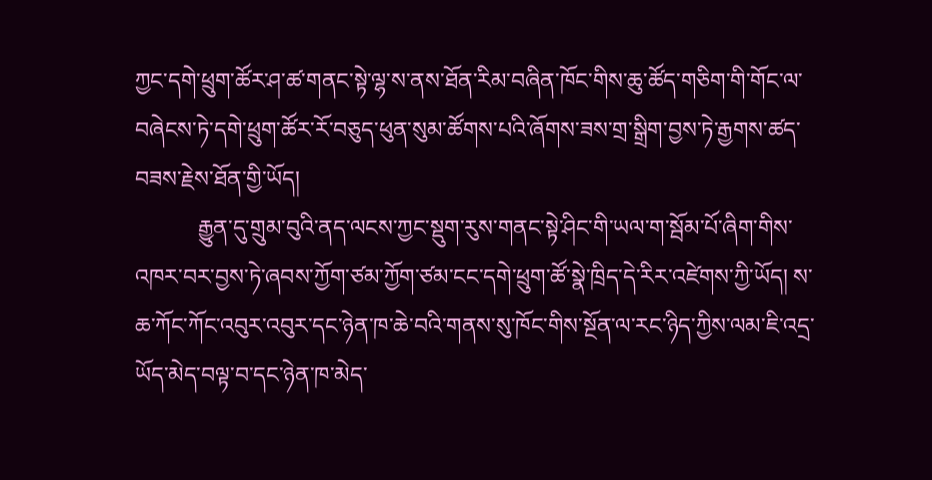ཀྱང་དགེ་ཕྲུག་ཚོར་ཤ་ཚ་གནང་སྟེ་ལྷ་ས་ནས་ཐོན་རིམ་བཞིན་ཁོང་གིས་ཆུ་ཚོད་གཅིག་གི་གོང་ལ་བཞེངས་ཏེ་དགེ་ཕྲུག་ཚོར་རོ་བཅུད་ཕུན་སུམ་ཚོགས་པའི་ཞོགས་ཟས་གྲ་སྒྲིག་བྱས་ཏེ་རྒྱགས་ཚད་བཟས་རྗེས་ཐོན་གྱི་ཡོད།
           རྒྱུན་དུ་གྲུམ་བུའི་ནད་ལངས་ཀྱང་སྡུག་རུས་གནང་སྟེ་ཤིང་གི་ཡལ་ག་སྦོམ་པོ་ཞིག་གིས་འཁར་བར་བྱས་ཏེ་ཞབས་ཀྱོག་ཙམ་ཀྱོག་ཙམ་ངང་དགེ་ཕྲུག་ཚོ་སྣེ་ཁྲིད་དེ་རིར་འཛེགས་ཀྱི་ཡོད། ས་ཆ་ཀོང་ཀོང་འབུར་འབུར་དང་ཉེན་ཁ་ཆེ་བའི་གནས་སུ་ཁོང་གིས་སྔོན་ལ་རང་ཉིད་ཀྱིས་ལམ་ཇི་འདྲ་ཡོད་མེད་བལྟ་བ་དང་ཉེན་ཁ་མེད་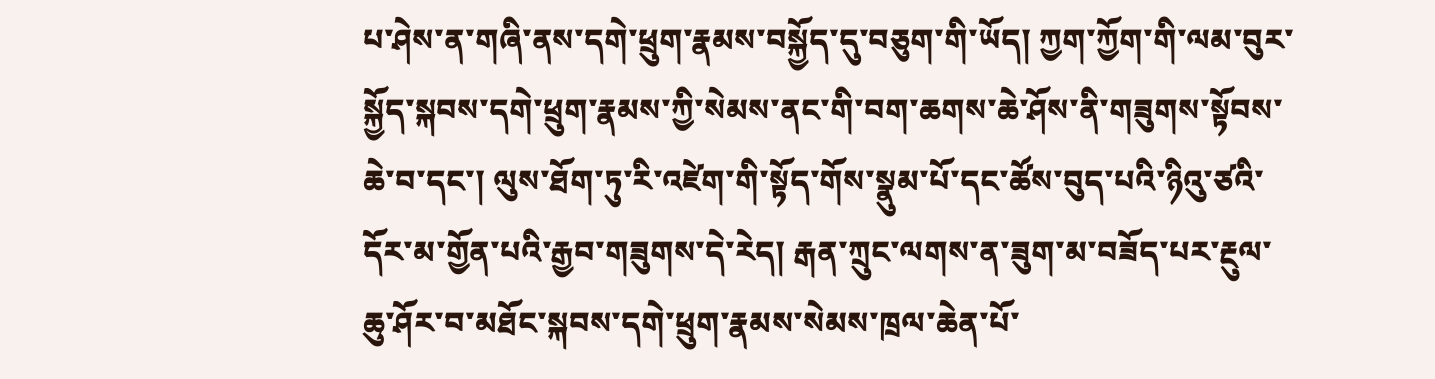པ་ཤེས་ན་གཞི་ནས་དགེ་ཕྲུག་རྣམས་བསྐྱོད་དུ་བཅུག་གི་ཡོད། ཀྱག་ཀྱོག་གི་ལམ་བུར་སྐྱོད་སྐབས་དགེ་ཕྲུག་རྣམས་ཀྱི་སེམས་ནང་གི་བག་ཆགས་ཆེ་ཤོས་ནི་གཟུགས་སྟོབས་ཆེ་བ་དང་། ལུས་ཐོག་ཏུ་རི་འཛེག་གི་སྟོད་གོས་སྣུམ་པོ་དང་ཚོས་བུད་པའི་ཉིའུ་ཙའི་དོར་མ་གྱོན་པའི་རྒྱབ་གཟུགས་དེ་རེད། རྒན་ཀྲུང་ལགས་ན་ཟུག་མ་བཟོད་པར་རྔུལ་ཆུ་ཤོར་བ་མཐོང་སྐབས་དགེ་ཕྲུག་རྣམས་སེམས་ཁྲལ་ཆེན་པོ་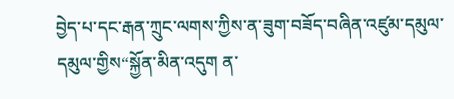བྱེད་པ་དང་རྒན་ཀྲུང་ལགས་ཀྱིས་ན་ཟུག་བཟོད་བཞིན་འཛུམ་དམུལ་དམུལ་གྱིས“སྐྱོན་མིན་འདུག ན་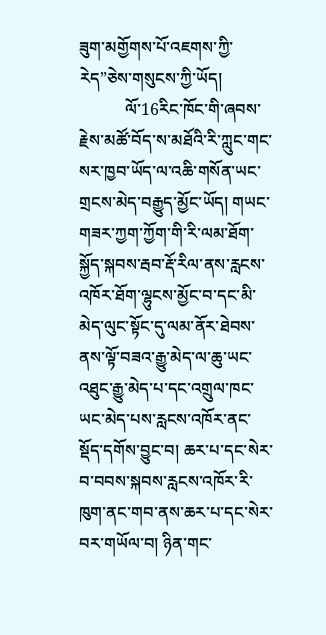ཟུག་མགྱོགས་པོ་འཇགས་ཀྱི་རེད”ཅེས་གསུངས་ཀྱི་ཡོད།
           ལོ་16རིང་ཁོང་གི་ཞབས་རྗེས་མཚོ་བོད་ས་མཐོའི་རི་ཀླུང་གང་སར་ཁྱབ་ཡོད་ལ་འཆི་གསོན་ཡང་གྲངས་མེད་བརྒྱུད་མྱོང་ཡོད། གཡང་གཟར་ཀྱག་ཀྱོག་གི་རི་ལམ་ཐོག་སྐྱོད་སྐབས་རྦབ་རྡོ་རིལ་ནས་རླངས་འཁོར་ཐོག་ལྷུངས་མྱོང་བ་དང་མི་མེད་ལུང་སྟོང་དུ་ལམ་ནོར་ཐེབས་ནས་ལྟོ་བཟའ་རྒྱུ་མེད་ལ་ཆུ་ཡང་འཐུང་རྒྱུ་མེད་པ་དང་འགྲུལ་ཁང་ཡང་མེད་པས་རླངས་འཁོར་ནང་སྡོད་དགོས་བྱུང་བ། ཆར་པ་དང་སེར་བ་བབས་སྐབས་རླངས་འཁོར་རི་ཁུག་ནང་གབ་ནས་ཆར་པ་དང་སེར་བར་གཡོལ་བ། ཉིན་གང་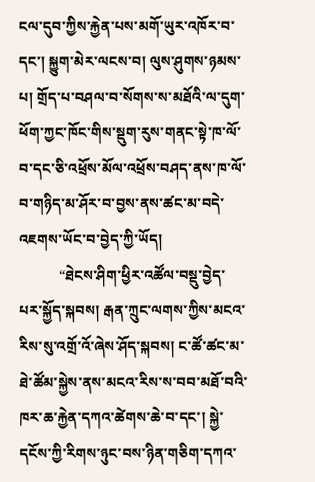ངལ་དུབ་ཀྱིས་རྐྱེན་པས་མགོ་ཡུར་འཁོར་བ་དང་། སྐྱུག་མེར་ལངས་བ། ལུས་ཤུགས་ཉམས་པ། གྲོད་པ་བཤལ་བ་སོགས་ས་མཐོའི་ལ་དུག་ཕོག་ཀྱང་ཁོང་གིས་སྡུག་རུས་གནང་སྟེ་ཁ་ལོ་བ་དང་ཅི་འཕྲོས་མོལ་འཕྲོས་བཤད་ནས་ཁ་ལོ་བ་གཉིད་མ་ཤོར་བ་བྱས་ནས་ཚང་མ་བདེ་འཇགས་ཡོང་བ་བྱེད་ཀྱི་ཡོད།
           “ཐེངས་ཤིག་ཕྱིར་འཚོལ་བསྡུ་བྱེད་པར་སྐྱོད་སྐབས། རྒན་ཀྲུང་ལགས་ཀྱིས་མངའ་རིས་སུ་འགྲོ་འོ་ཞེས་ཤོད་སྐབས། ང་ཚོ་ཚང་མ་ཐེ་ཚོམ་སྐྱེས་ནས་མངའ་རིས་ས་བབ་མཐོ་བའི་ཁར་ཆ་རྐྱེན་དཀའ་ཚེགས་ཆེ་བ་དང་། སྐྱེ་དངོས་ཀྱི་རིགས་ཉུང་བས་ཉིན་གཅིག་དཀའ་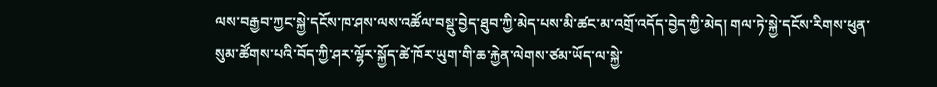ལས་བརྒྱབ་ཀྱང་སྐྱེ་དངོས་ཁ་ཤས་ལས་འཚོལ་བསྡུ་བྱེད་ཐུབ་ཀྱི་མེད་པས་མི་ཚང་མ་འགྲོ་འདོད་བྱེད་ཀྱི་མེད། གལ་ཏེ་སྐྱེ་དངོས་རིགས་ཕུན་སུམ་ཚོགས་པའི་བོད་ཀྱི་ཤར་ལྷོར་སྐྱོད་ཚེ་ཁོར་ཡུག་གི་ཆ་རྐྱེན་ལེགས་ཙམ་ཡོད་ལ་སྐྱེ་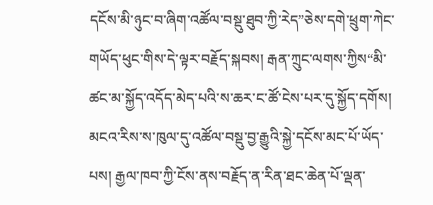དངོས་མི་ཉུང་བ་ཞིག་འཚོལ་བསྡུ་ཐུབ་ཀྱི་རེད”ཅེས་དགེ་ཕྲུག་ཀེང་གཡོད་ཕུང་གིས་དེ་ལྟར་བརྗོད་སྐབས། རྒན་ཀྲུང་ལགས་ཀྱིས“མི་ཚང་མ་སྐྱོད་འདོད་མེད་པའི་ས་ཆར་ང་ཚོ་ངེས་པར་དུ་སྐྱོད་དགོས། མངའ་རིས་ས་ཁུལ་དུ་འཚོལ་བསྡུ་བྱ་རྒྱུའི་སྐྱེ་དངོས་མང་པོ་ཡོད་པས། རྒྱལ་ཁབ་ཀྱི་ངོས་ནས་བརྗོད་ན་རིན་ཐང་ཆེན་པོ་ལྡན་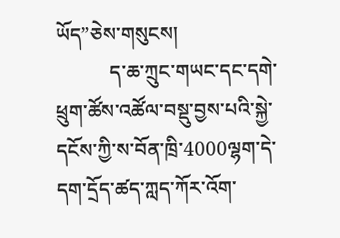ཡོད”ཅེས་གསུངས།
           ད་ཆ་ཀྲུང་གཡང་དང་དགེ་ཕྲུག་ཚོས་འཚོལ་བསྡུ་བྱས་པའི་སྐྱེ་དངོས་ཀྱི་ས་བོན་ཁྲི་4000ལྷག་དེ་དག་དྲོད་ཚད་ཀླད་ཀོར་འོག་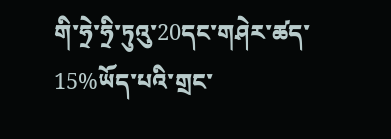གི་ཧྲེ་ཧྲི་ཏུའུ་20དང་གཤེར་ཚད་15%ཡོད་པའི་གྲང་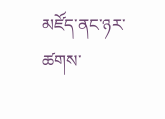མཛོད་ནང་ཉར་ཚགས་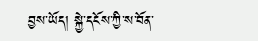བྱས་ཡོད། སྐྱེ་དངོས་ཀྱི་ས་བོན་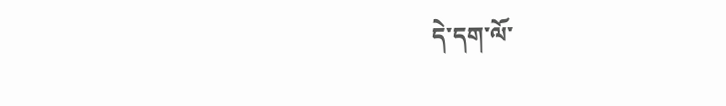དེ་དག་ལོ་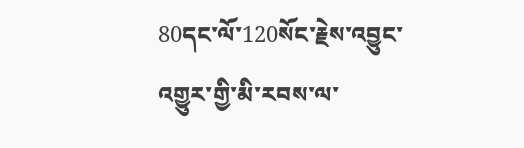80དང་ལོ་120སོང་རྗེས་འབྱུང་འགྱུར་གྱི་མི་རབས་ལ་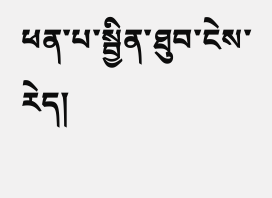ཕན་པ་སྦྱིན་ཐུབ་ངེས་རེད།